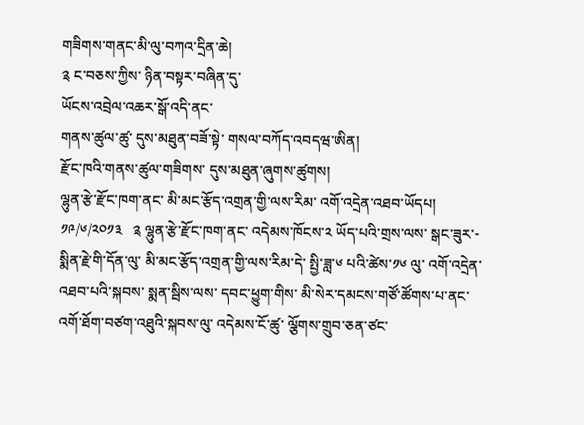གཟིགས་གནང་མི་ལུ་བཀའ་དྲིན་ཆེ།
༉ ང་བཅས་ཀྱིས་ ཉིན་བསྟར་བཞིན་དུ་
ཡོངས་འབྲེལ་འཆར་སྒོ་འདི་ནང་
གནས་ཚུལ་ཚུ་ དུས་མཐུན་བཟོ་སྟེ་ གསལ་བཀོད་འབདཝ་ཨིན།
རྫོང་ཁའི་གནས་ཚུལ་གཟིགས་ དུས་མཐུན་ཞུགས་ཚུགས།
ལྷུན་རྩེ་རྫོང་ཁག་ནང་ མི་མང་རྩོད་འགྲན་གྱི་ལས་རིམ་ འགོ་འདྲེན་འཐབ་ཡོདཔ།
༡༩/༦/༢༠༡༣   ༉ ལྷུན་རྩེ་རྫོང་ཁག་ནང་ འདེམས་ཁོངས་༢ ཡོད་པའི་གྲས་ལས་ སྒང་ཟུར་- སྨིན་རྗེ་གི་དོན་ལུ་ མི་མང་རྩོད་འགྲན་གྱི་ལས་རིམ་དེ་ སྤྱི་ཟླ་༦ པའི་ཚེས་༡༦ ལུ་ འགོ་འདྲེན་འཐབ་པའི་སྐབས་ སྨན་སྦིས་ལས་ དབང་ཕྱུག་གིས་ མི་སེར་དམངས་གཙོ་ཚོགས་པ་ནང་ འགོ་ཐོག་བཙག་འཐུའི་སྐབས་ལུ་ འདེམས་ངོ་ཚུ་ ལྕོགས་གྲུབ་ཅན་ཙང་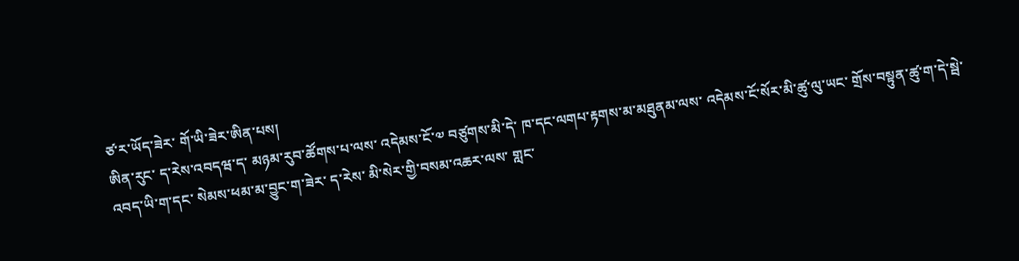ཙ་ར་ཡོད་ཟེར་ གོ་ཡི་ཟེར་ཨིན་པས།
ཨིན་རུང་ ད་རེས་འབདཝ་ད་ མཉམ་རུབ་ཚོགས་པ་ལས་ འདེམས་ངོ་༧ བཙུགས་མི་དེ་ ཁ་དང་ལགཔ་རྟགས་མ་མཐུནམ་ལས་ འདེམས་ངོ་སོར་མི་ཚུ་ལུ་ཡང་ གྲོས་བསྟུན་ཚུ་ག་དེ་སྦེ་འབད་ཡི་ག་དང་ སེམས་ཕམ་མ་བྱུང་ག་ཟེར་ ད་རེས་ མི་སེར་གྱི་བསམ་འཆར་ལས་ གླང་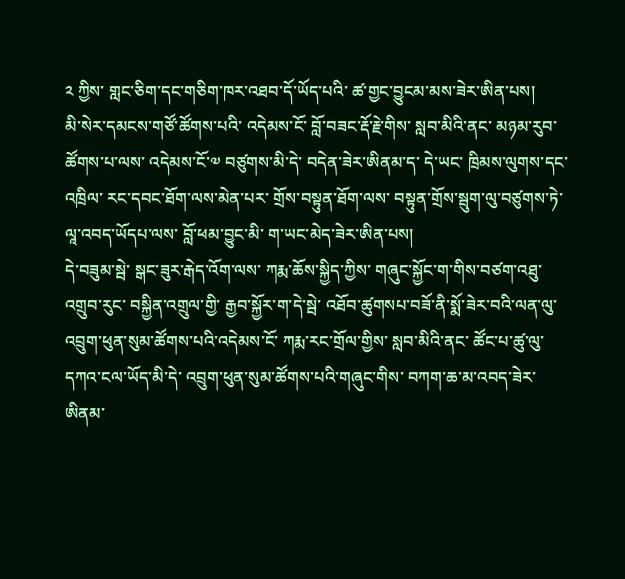༢ ཀྱིས་ གླང་ཅིག་དང་གཅིག་ཁར་འཐབ་དོ་ཡོད་པའི་ ཚ་གྱང་བྱུངམ་མས་ཟེར་ཨིན་པས།
མི་སེར་དམངས་གཙོ་ཚོགས་པའི་ འདེམས་ངོ་ བློ་བཟང་རྡོ་རྗེ་གིས་ སླབ་མིའི་ནང་ མཉམ་རུབ་ཚོགས་པ་ལས་ འདེམས་ངོ་༧ བཙུགས་མི་དེ་ བདེན་ཟེར་ཨིནམ་ད་ དེ་ཡང་ ཁྲིམས་ལུགས་དང་འཁྲིལ་ རང་དབང་ཐོག་ལས་མེན་པར་ གྲོས་བསྟུན་ཐོག་ལས་ བསྟུན་གྲོས་སྦུག་ལུ་བཙུགས་ཏེ་ ལཱ་འབད་ཡོདཔ་ལས་ བློ་ཕམ་བྱུང་མི་ ག་ཡང་མེད་ཟེར་ཨིན་པས།
དེ་བཟུམ་སྦེ་ སྒང་ཟུར་རྒེད་འོག་ལས་ ཀརྨ་ཆོས་སྐྱིད་ཀྱིས་ གཞུང་སྐྱོང་ག་གིས་བཙག་འཐུ་འགྲུབ་རུང་ བསྐྱིན་འགྲུལ་གྱི་ རྒྱབ་སྐྱོར་ག་དེ་སྦེ་ འཐོབ་ཚུགསཔ་བཟོ་ནི་སྨོ་ཟེར་བའི་ལན་ལུ་ འབྲུག་ཕུན་སུམ་ཚོགས་པའི་འདེམས་ངོ་ ཀརྨ་རང་གྲོལ་གྱིས་ སླབ་མིའི་ནང་ ཚོང་པ་ཚུ་ལུ་ དཀའ་ངལ་ཡོད་མི་དེ་ འབྲུག་ཕུན་སུམ་ཚོགས་པའི་གཞུང་གིས་ བཀག་ཆ་མ་འབད་ཟེར་ཨིནམ་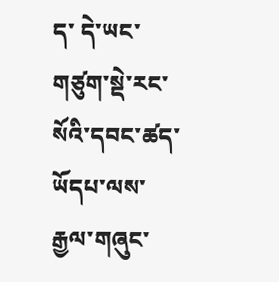ད་ དེ་ཡང་ གཙུག་སྡེ་རང་སོའི་དབང་ཚད་ཡོདཔ་ལས་ རྒྱལ་གཞུང་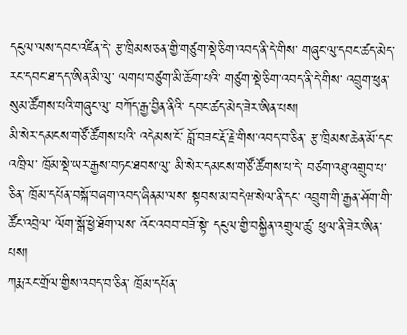དངུལ་ལས་དབང་འཛིན་དེ་ རྩ་ཁྲིམས་ཅན་གྱི་གཙུག་སྡེ་ཅིག་འབད་ནི་དེ་གིས་ གཞུང་ལུ་དབང་ཚད་མེད་ རང་དབང་ཐ་དད་ཨིན་མི་ལུ་ ལགཔ་བཙུག་མི་ཆོག་པའི་ གཙུག་སྡེ་ཅིག་འབད་ནི་དེ་གིས་ འབྲུག་ཕུན་སུམ་ཚོགས་པའི་གཞུང་ལུ་ བཀོད་རྒྱ་བྱིན་ནིའི་ དབང་ཚད་མེད་ཟེར་ཨིན་པས།
མི་སེར་དམངས་གཙོ་ཚོགས་པའི་ འདེམས་ངོ་ བློ་བཟང་རྡོ་རྗེ་གིས་འབད་བ་ཅིན་ རྩ་ཁྲིམས་ཆེན་མོ་དང་འཁྲིལ་ ཁྲོམ་སྡེ་ཡར་རྒྱས་བཏང་ཐབས་ལུ་ མི་སེར་དམངས་གཙོ་ཚོགས་པ་དེ་ བཙག་འཐུ་འགྲུབ་པ་ཅིན་ ཁྲོམ་དཔོན་བསྐོ་བཞག་འབད་ཞིནམ་ལས་ སྟབས་མ་བདེཝ་སེལ་ནི་དང་ འབྲུག་གི་རྒྱན་ཤོག་གི་ཚོང་འབྲེལ་ ལོག་སྒོ་ཕྱེ་ཐོག་ལས་ འོང་འབབ་བཟོ་སྟེ་ དངུལ་གྱི་བསྐྱིན་འགྲུལ་ཚུ་ ཕུལ་ནི་ཟེར་ཨིན་པས།
ཀརྨ་རང་གྲོལ་གྱིས་འབད་བ་ཅིན་ ཁྲོམ་དཔོན་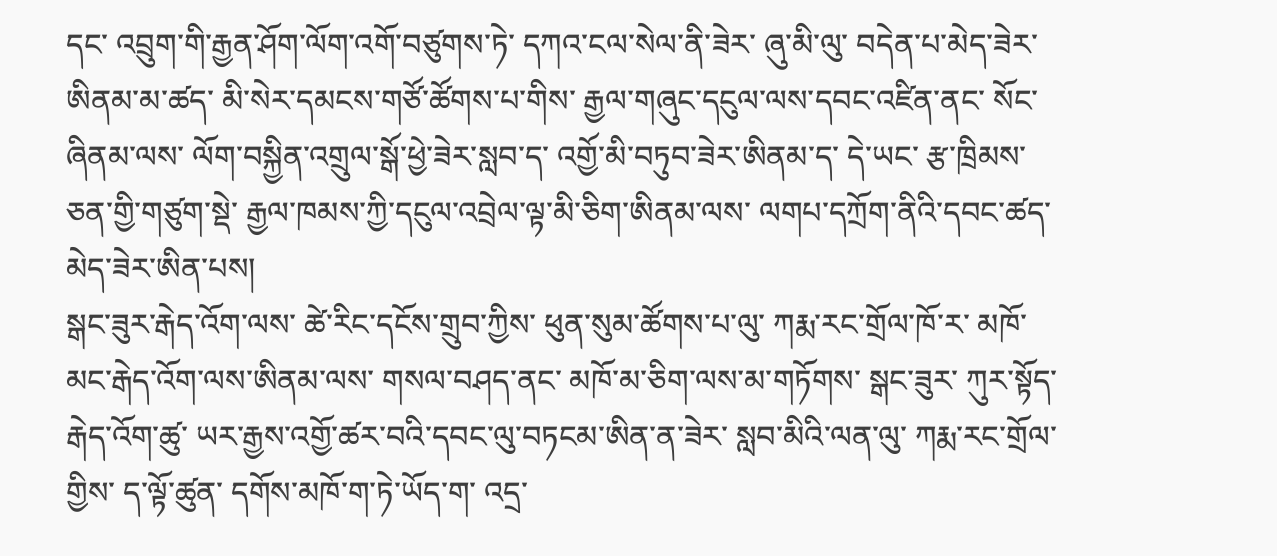དང་ འབྲུག་གི་རྒྱན་ཤོག་ལོག་འགོ་བཙུགས་ཏེ་ དཀའ་ངལ་སེལ་ནི་ཟེར་ ཞུ་མི་ལུ་ བདེན་པ་མེད་ཟེར་ཨིནམ་མ་ཚད་ མི་སེར་དམངས་གཙོ་ཚོགས་པ་གིས་ རྒྱལ་གཞུང་དངུལ་ལས་དབང་འཛིན་ནང་ སོང་ཞིནམ་ལས་ ལོག་བསྐྱིན་འགྲུལ་སྒོ་ཕྱེ་ཟེར་སླབ་ད་ འགྱོ་མི་བཏུབ་ཟེར་ཨིནམ་ད་ དེ་ཡང་ རྩ་ཁྲིམས་ཅན་གྱི་གཙུག་སྡེ་ རྒྱལ་ཁམས་ཀྱི་དངུལ་འབྲེལ་ལྟ་མི་ཅིག་ཨིནམ་ལས་ ལགཔ་དཀྲོག་ནིའི་དབང་ཚད་ མེད་ཟེར་ཨིན་པས།
སྒང་ཟུར་རྒེད་འོག་ལས་ ཚེ་རིང་དངོས་གྲུབ་ཀྱིས་ ཕུན་སུམ་ཚོགས་པ་ལུ་ ཀརྨ་རང་གྲོལ་ཁོ་ར་ མཁོ་མང་རྒེད་འོག་ལས་ཨིནམ་ལས་ གསལ་བཤད་ནང་ མཁོ་མ་ཅིག་ལས་མ་གཏོགས་ སྒང་ཟུར་ ཀུར་སྟོད་རྒེད་འོག་ཚུ་ ཡར་རྒྱས་འགྱོ་ཚར་བའི་དབང་ལུ་བཏངམ་ཨིན་ན་ཟེར་ སླབ་མིའི་ལན་ལུ་ ཀརྨ་རང་གྲོལ་གྱིས་ ད་ལྟོ་ཚུན་ དགོས་མཁོ་ག་ཏེ་ཡོད་ག་ འདྲ་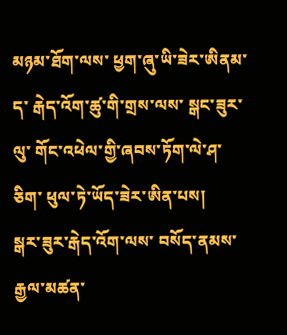མཉམ་ཐོག་ལས་ ཕྱག་ཞུ་ཡི་ཟེར་ཨིནམ་ད་ རྒེད་འོག་ཚུ་གི་གྲས་ལས་ སྒང་ཟུར་ལུ་ གོང་འཕེལ་གྱི་ཞབས་ཏོག་ལེ་ཤ་ཅིག་ ཕུལ་ཏེ་ཡོད་ཟེར་ཨིན་པས།
སྒར་ཟུར་རྒེད་འོག་ལས་ བསོད་ནམས་རྒྱལ་མཚན་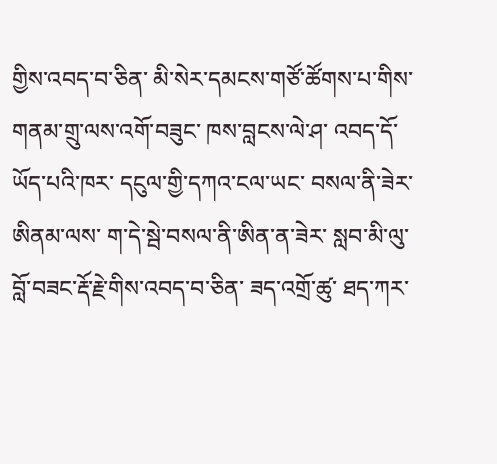གྱིས་འབད་བ་ཅིན་ མི་སེར་དམངས་གཙོ་ཚོགས་པ་གིས་ གནམ་གྲུ་ལས་འགོ་བཟུང་ ཁས་བླངས་ལེ་ཤ་ འབད་དོ་ཡོད་པའི་ཁར་ དངུལ་གྱི་དཀའ་ངལ་ཡང་ བསལ་ནི་ཟེར་ཨིནམ་ལས་ ག་དེ་སྦེ་བསལ་ནི་ཨིན་ན་ཟེར་ སླབ་མི་ལུ་ བློ་བཟང་རྡོ་རྗེ་གིས་འབད་བ་ཅིན་ ཟད་འགྲོ་ཚུ་ ཐད་ཀར་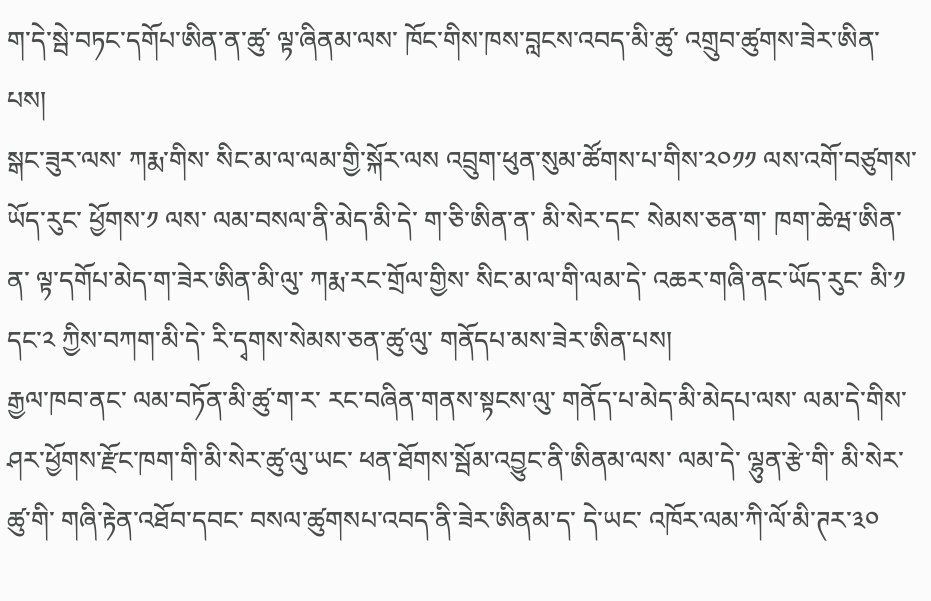ག་དེ་སྦེ་བཏང་དགོཔ་ཨིན་ན་ཚུ་ ལྟ་ཞིནམ་ལས་ ཁོང་གིས་ཁས་བླངས་འབད་མི་ཚུ་ འགྲུབ་ཚུགས་ཟེར་ཨིན་པས།
སྒང་ཟུར་ལས་ ཀརྨ་གིས་ སིང་མ་ལ་ལམ་གྱི་སྐོར་ལས འབྲུག་ཕུན་སུམ་ཚོགས་པ་གིས་༢༠༡༡ ལས་འགོ་བཙུགས་ཡོད་རུང་ ཕྱོགས་༡ ལས་ ལམ་བསལ་ནི་མེད་མི་དེ་ ག་ཅི་ཨིན་ན་ མི་སེར་དང་ སེམས་ཅན་ག་ ཁག་ཆེཝ་ཨིན་ན་ ལྟ་དགོཔ་མེད་ག་ཟེར་ཨིན་མི་ལུ་ ཀརྨ་རང་གྲོལ་གྱིས་ སིང་མ་ལ་གི་ལམ་དེ་ འཆར་གཞི་ནང་ཡོད་རུང་ མི་༡ དང་༢ ཀྱིས་བཀག་མི་དེ་ རི་དྭགས་སེམས་ཅན་ཚུ་ལུ་ གནོདཔ་མས་ཟེར་ཨིན་པས།
རྒྱལ་ཁབ་ནང་ ལམ་བཏོན་མི་ཚུ་ག་ར་ རང་བཞིན་གནས་སྟངས་ལུ་ གནོད་པ་མེད་མི་མེདཔ་ལས་ ལམ་དེ་གིས་ ཤར་ཕྱོགས་རྫོང་ཁག་གི་མི་སེར་ཚུ་ལུ་ཡང་ ཕན་ཐོགས་སྦོམ་འབྱུང་ནི་ཨིནམ་ལས་ ལམ་དེ་ ལྷུན་རྩེ་གི་ མི་སེར་ཚུ་གི་ གཞི་རྟེན་འཐོབ་དབང་ བསལ་ཚུགསཔ་འབད་ནི་ཟེར་ཨིནམ་ད་ དེ་ཡང་ འཁོར་ལམ་ཀི་ལོ་མི་ཊར་༣༠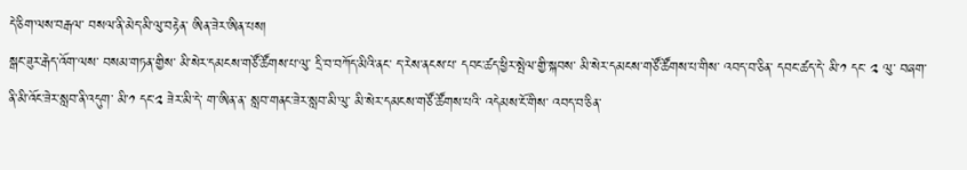དེ་ཅིག་ལས་བརྒལ་ བསལ་ནི་མེད་མི་ལུ་བརྟེན་ ཨིན་ཟེར་ཨིན་པས།
སྒང་ཟུར་རྒེད་འོག་ལས་ བསམ་གཏན་གྱིས་ མི་སེར་དམངས་གཙོ་ཚོགས་པ་ལུ་ དྲི་བ་བཀོད་མིའི་ནང་ ད་རེས་ནངས་པ་ དབང་ཚད་ཕྱིར་སྤེལ་གྱི་སྐབས་ མི་སེར་དམངས་གཙོ་ཚོགས་པ་གིས་ འབད་བ་ཅིན་ དབང་ཚད་དེ་ མི་༡ དང་ ༢ ལུ་ བཞག་ནི་མི་འོང་ཟེར་སླབ་ནི་འདུག་ མི་༡ དང་༢ ཟེར་མི་དེ་ ག་ཨིན་ན་ སླབ་གནང་ཟེར་སླབ་མི་ལུ་ མི་སེར་དམངས་གཙོ་ཚོགས་པའི་ འདེམས་ངོ་གིས་ འབད་བ་ཅིན་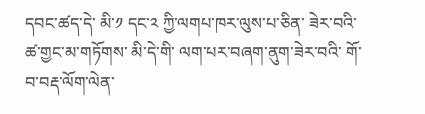དབང་ཚད་དེ་ མི་༡ དང་༢ ཀྱི་ལགཔ་ཁར་ལུས་པ་ཅིན་ ཟེར་བའི་ཚ་གྱང་མ་གཏོགས་ མི་དེ་གི་ ལག་པར་བཞག་ནུག་ཟེར་བའི་ གོ་བ་བརྡ་ལོག་ལེན་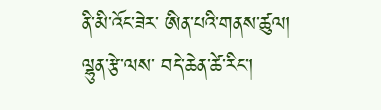ནི་མི་འོང་ཟེར་ ཨིན་པའི་གནས་ཚུལ།
ལྷུན་རྩེ་ལས་ བདེ་ཆེན་ཚེ་རིང་།